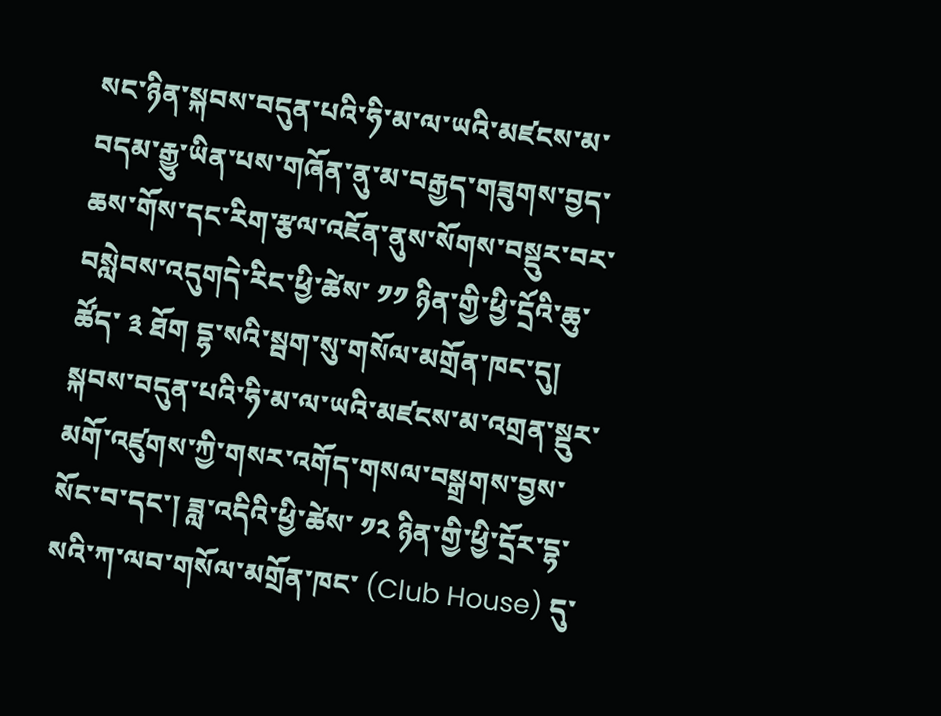སང་ཉིན་སྐབས་བདུན་པའི་ཧི་མ་ལ་ཡའི་མཛངས་མ་བདམ་རྒྱུ་ཡིན་པས་གཞོན་ནུ་མ་བརྒྱད་གཟུགས་བྱད་ཆས་གོས་དང་རིག་རྩལ་འཇོན་ནུས་སོགས་བསྡུར་བར་བསླེབས་འདུགདེ་རིང་ཕྱི་ཚེས་ ༡༡ ཉིན་གྱི་ཕྱི་དྲོའི་ཆུ་ཚོད་ ༣ ཐོག དྷ་སའི་སྦག་སུ་གསོལ་མགྲོན་ཁང་དུ། སྐབས་བདུན་པའི་ཧི་མ་ལ་ཡའི་མཛངས་མ་འགྲན་སྡུར་མགོ་འཛུགས་ཀྱི་གསར་འགོད་གསལ་བསྒྲགས་བྱས་སོང་བ་དང་། ཟླ་འདིའི་ཕྱི་ཚེས་ ༡༢ ཉིན་གྱི་ཕྱི་དྲོར་དྷ་སའི་ཀ་ལབ་གསོལ་མགྲོན་ཁང་ (Club House) དུ་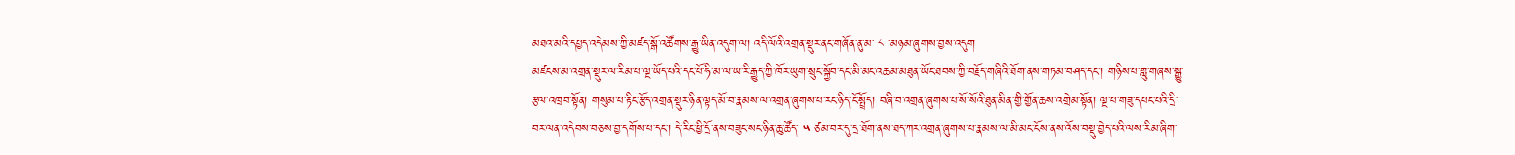མཐའ་མའི་དཔྱད་འདེམས་ཀྱི་མཛད་སྒོ་འཚོགས་རྒྱུ་ཡིན་འདུག་ལ། འདི་ལོའི་འགྲན་སྡུར་ནང་གཞོན་ནུ་མ་ ༨ ་མཉམ་ཞུགས་བྱས་འདུག
མཛངས་མ་འགྲན་སྡུར་ལ་རིམ་པ་ལྔ་ཡོད་པའི་དང་པོ་ཧི་མ་ལ་ཡ་རི་རྒྱུད་ཀྱི་ཁོར་ཡུག་སྲུང་སྐྱོབ་དང་མི་མང་འཆམ་མཐུན་ཡོང་ཐབས་ཀྱི་བརྗོད་གཞིའི་ཐོག་ནས་གཏམ་བཤད་དང་། གཉིས་པ་གླུ་གཞས་སྒྱུ་རྩལ་འཁྲབ་སྟོན། གསུམ་པ་རྟིང་རྩོད་འགྲན་སྡུར་ཉིན་ལྟད་མོ་བ་རྣམས་ལ་འགྲན་ཞུགས་པ་རང་ཉིད་ངོ་སྤྲོད། བཞི་བ་འགྲན་ཞུགས་པ་སོ་སོའི་ཐུན་མིན་གྱི་གྱོན་ཆས་འགྲེམ་སྟོན། ལྔ་པ་གཟུ་དཔང་པའི་དྲི་བར་ལན་འདེབས་བཅས་བྱ་དགོས་པ་དང་། དེ་རིང་ཕྱི་དྲོ་ནས་བཟུང་སང་ཉིན་ཆུ་ཚོད་ ༥ ཙམ་བར་དུ་དྲ་ཐོག་ནས་ཐད་ཀར་འགྲན་ཞུགས་པ་རྣམས་ལ་མི་མང་ངོས་ནས་འོས་བསྡུ་བྱེད་པའི་ལས་རིམ་ཞིག་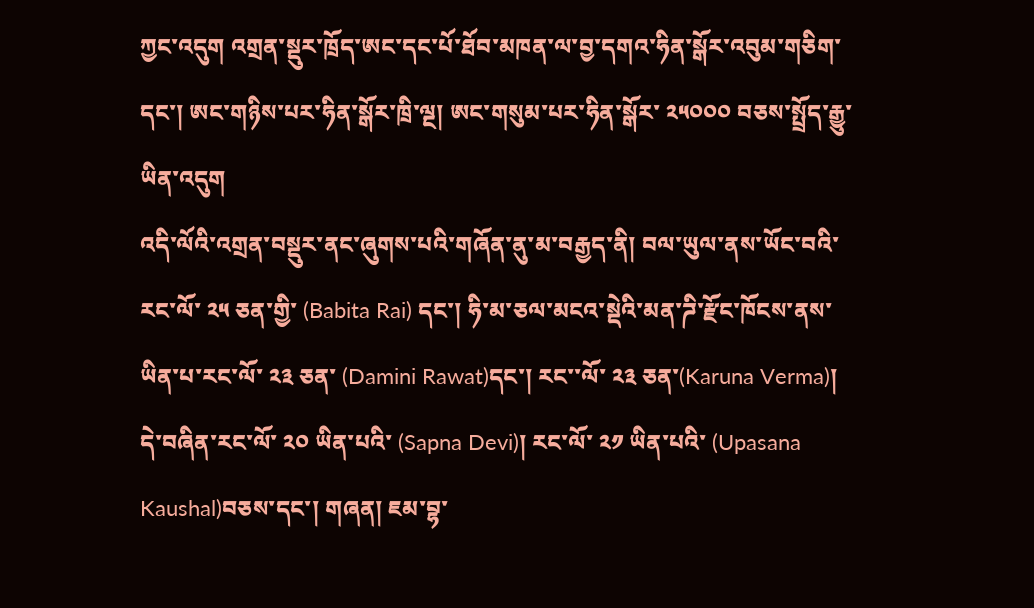ཀྱང་འདུག འགྲན་སྡུར་ཁྲོད་ཨང་དང་པོ་ཐོབ་མཁན་ལ་བྱ་དགའ་ཧིན་སྒོར་འབུམ་གཅིག་དང་། ཨང་གཉིས་པར་ཧིན་སྒོར་ཁྲི་ལྔ། ཨང་གསུམ་པར་ཧིན་སྒོར་ ༢༥༠༠༠ བཅས་སྤྲོད་རྒྱུ་ཡིན་འདུག
འདི་ལོའི་འགྲན་བསྡུར་ནང་ཞུགས་པའི་གཞོན་ནུ་མ་བརྒྱད་ནི། བལ་ཡུལ་ནས་ཡོང་བའི་རང་ལོ་ ༢༥ ཅན་གྱི་ (Babita Rai) དང་། ཧི་མ་ཅལ་མངའ་སྡེའི་མན་ཌི་རྫོང་ཁོངས་ནས་ཡིན་པ་རང་ལོ་ ༢༣ ཅན་ (Damini Rawat)དང་། རང་་ལོ་ ༢༣ ཅན་(Karuna Verma)། དེ་བཞིན་རང་ལོ་ ༢༠ ཡིན་པའི་ (Sapna Devi)། རང་ལོ་ ༢༡ ཡིན་པའི་ (Upasana Kaushal)བཅས་དང་། གཞན། ཇམ་བྷ་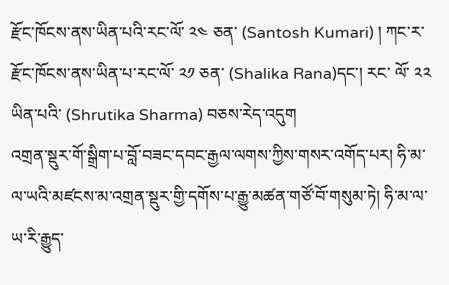རྫོང་ཁོངས་ནས་ཡིན་པའི་རང་ལོ་ ༢༤ ཅན་ (Santosh Kumari) ། ཀང་ར་རྫོང་ཁོངས་ནས་ཡིན་པ་རང་ལོ་ ༢༡ ཅན་ (Shalika Rana)དང་། རང་ ལོ་ ༢༢ ཡིན་པའི་ (Shrutika Sharma) བཅས་རེད་འདུག
འགྲན་སྡུར་གོ་སྒྲིག་པ་བློ་བཟང་དབང་རྒྱལ་ལགས་ཀྱིས་གསར་འགོད་པར། ཧི་མ་ལ་ཡའི་མཛངས་མ་འགྲན་སྡུར་གྱི་དགོས་པ་རྒྱུ་མཚན་གཙོ་བོ་གསུམ་ཏེ། ཧི་མ་ལ་ཡ་རི་རྒྱུད་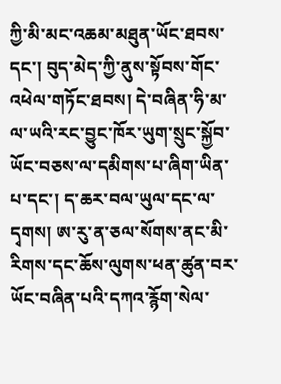ཀྱི་མི་མང་འཆམ་མཐུན་ཡོང་ཐབས་དང་། བུད་མེད་ཀྱི་ནུས་སྟོབས་གོང་འཕེལ་གཏོང་ཐབས། དེ་བཞིན་ཧི་མ་ལ་ཡའི་རང་བྱུང་ཁོར་ཡུག་སྲུང་སྐྱོབ་ཡོང་བཅས་ལ་དམིགས་པ་ཞིག་ཡིན་པ་དང་། ད་ཆར་བལ་ཡུལ་དང་ལ་དྭགས། ཨ་རུ་ན་ཅལ་སོགས་ནང་མི་རིགས་དང་ཆོས་ལུགས་ཕན་ཚུན་བར་ཡོང་བཞིན་པའི་དཀའ་རྙོག་སེལ་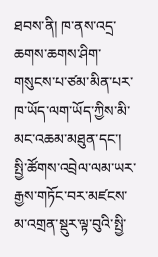ཐབས་ནི། ཁ་ནས་འདྲ་ཆགས་ཆགས་ཤིག་གསུངས་པ་ཙམ་མིན་པར་ཁ་ཡོད་ལག་ཡོད་ཀྱིས་མི་མང་འཆམ་མཐུན་དང་། སྤྱི་ཚོགས་འབྲེལ་ལམ་ཡར་རྒྱས་གཏོང་བར་མཛངས་མ་འགྲན་སྡུར་ལྟ་བུའི་སྤྱི་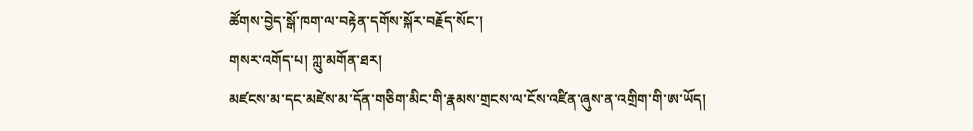ཚོགས་བྱེད་སྒོ་ཁག་ལ་བརྟེན་དགོས་སྐོར་བརྗོད་སོང་།
གསར་འགོད་པ། ཀླུ་མགོན་ཐར།
མཛངས་མ་དང་མཛེས་མ་དོན་གཅིག་མིང་གི་རྣམས་གྲངས་ལ་ངོས་འཛིན་ཞུས་ན་འགྲིག་གི་ཨ་ཡོད།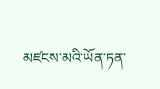མཛངས་མའི་ཡོན་ཏན་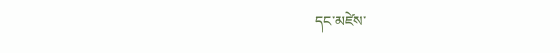དང་མཛེས་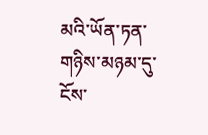མའི་ཡོན་ཏན་གཉིས་མཉམ་དུ་ངོས་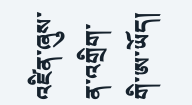འཛིན་ཞུས་ན་འགྲིག་གི་ཨ་ཡོད།